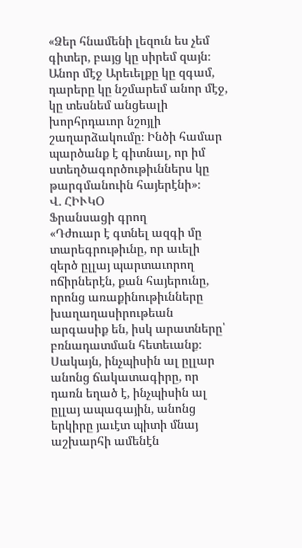«Ձեր հնամենի լեզուն ես չեմ գիտեր, բայց կը սիրեմ զայն։ Անոր մէջ Արեւելքը կը զգամ, դարերը կը նշմարեմ անոր մէջ, կը տեսնեմ անցեալի խորհրդաւոր նշոյլի շաղարձակումը։ Ինծի համար պարծանք է գիտնալ, որ իմ ստեղծագործութիւններս կը թարգմանուին հայերէնի»։
Վ. ՀԻՒԿՕ
Ֆրանսացի գրող
«Դժուար է գտնել ազգի մը տարեգրութիւնը, որ աւելի զերծ ըլլայ պարտաւորող ոճիրներէն, քան հայերունը, որոնց առաքինութիւնները խաղաղասիրութեան արգասիք են, իսկ արատները՝ բռնադատման հետեւանք։ Սակայն, ինչպիսին ալ ըլլար անոնց ճակատագիրը, որ դառն եղած է, ինչպիսին ալ ըլլայ ապագային, անոնց երկիրը յաւէտ պիտի մնայ աշխարհի ամենէն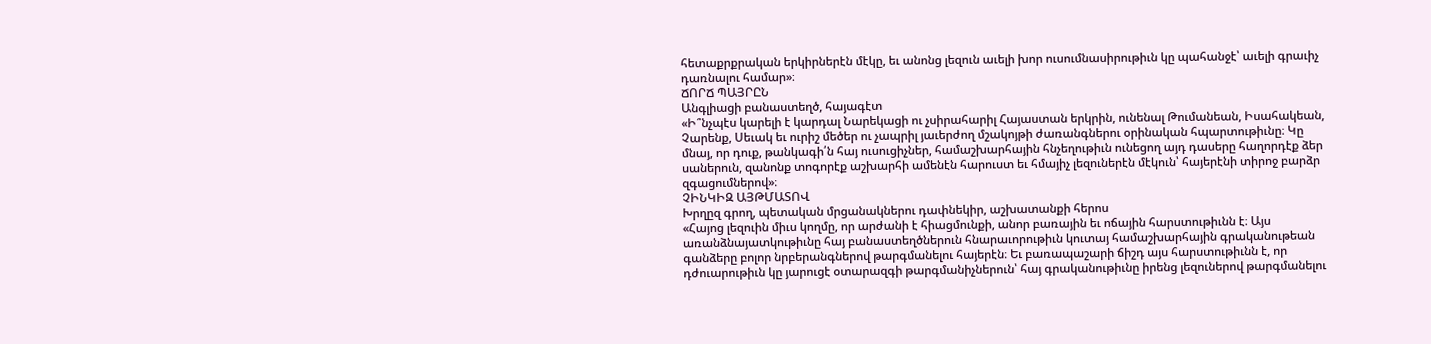հետաքրքրական երկիրներէն մէկը, եւ անոնց լեզուն աւելի խոր ուսումնասիրութիւն կը պահանջէ՝ աւելի գրաւիչ դառնալու համար»։
ՃՈՐՃ ՊԱՅՐԸՆ
Անգլիացի բանաստեղծ, հայագէտ
«Ի՞նչպէս կարելի է կարդալ Նարեկացի ու չսիրահարիլ Հայաստան երկրին, ունենալ Թումանեան, Իսահակեան, Չարենք, Սեւակ եւ ուրիշ մեծեր ու չապրիլ յաւերժող մշակոյթի ժառանգներու օրինական հպարտութիւնը։ Կը մնայ, որ դուք, թանկագի՛ն հայ ուսուցիչներ, համաշխարհային հնչեղութիւն ունեցող այդ դասերը հաղորդէք ձեր սաներուն, զանոնք տոգորէք աշխարհի ամենէն հարուստ եւ հմայիչ լեզուներէն մէկուն՝ հայերէնի տիրոջ բարձր զգացումներով»։
ՉԻՆԿԻԶ ԱՅԹՄԱՏՈՎ
Խրղըզ գրող, պետական մրցանակներու դափնեկիր, աշխատանքի հերոս
«Հայոց լեզուին միւս կողմը, որ արժանի է հիացմունքի, անոր բառային եւ ոճային հարստութիւնն է։ Այս առանձնայատկութիւնը հայ բանաստեղծներուն հնարաւորութիւն կուտայ համաշխարհային գրականութեան գանձերը բոլոր նրբերանգներով թարգմանելու հայերէն։ Եւ բառապաշարի ճիշդ այս հարստութիւնն է, որ դժուարութիւն կը յարուցէ օտարազգի թարգմանիչներուն՝ հայ գրականութիւնը իրենց լեզուներով թարգմանելու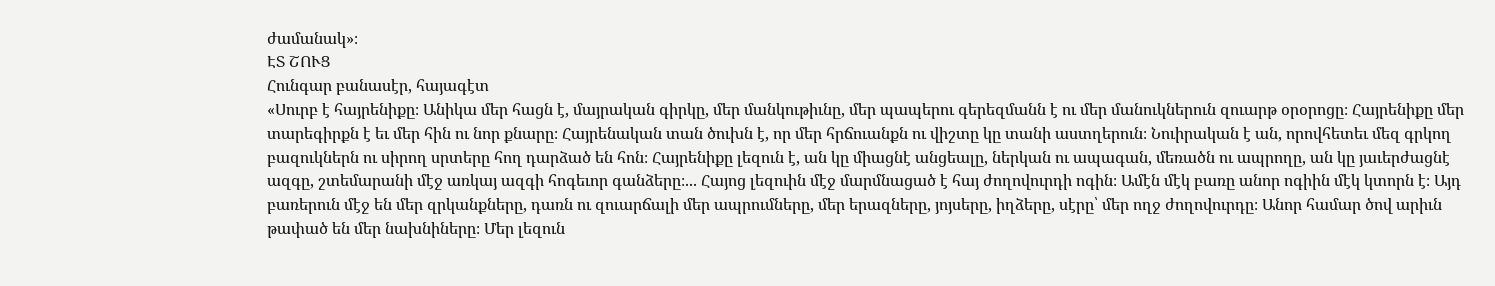ժամանակ»։
ԷՏ ՇՈՒՑ
Հունգար բանասէր, հայագէտ
«Սուրբ է հայրենիքը։ Անիկա մեր հացն է, մայրական գիրկը, մեր մանկութիւնը, մեր պապերու գերեզմանն է ու մեր մանուկներուն զուարթ օրօրոցը։ Հայրենիքը մեր տարեգիրքն է եւ մեր հին ու նոր քնարը։ Հայրենական տան ծուխն է, որ մեր հրճուանքն ու վիշտը կը տանի աստղերուն։ Նուիրական է ան, որովհետեւ մեզ գրկող բազուկներն ու սիրող սրտերը հող դարձած են հոն։ Հայրենիքը լեզուն է, ան կը միացնէ անցեալը, ներկան ու ապագան, մեռածն ու ապրողը, ան կը յաւերժացնէ ազգը, շտեմարանի մէջ առկայ ազգի հոգեւոր գանձերը։... Հայոց լեզուին մէջ մարմնացած է հայ ժողովուրդի ոգին։ Ամէն մէկ բառը անոր ոգիին մէկ կտորն է։ Այդ բառերուն մէջ են մեր զրկանքները, դառն ու զուարճալի մեր ապրումները, մեր երազները, յոյսերը, իղձերը, սէրը՝ մեր ողջ ժողովուրդը։ Անոր համար ծով արիւն թափած են մեր նախնիները։ Մեր լեզուն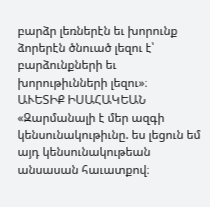բարձր լեռներէն եւ խորունք ձորերէն ծնուած լեզու է՝ բարձունքների եւ խորութիւնների լեզու»։
ԱՒԵՏԻՔ ԻՍԱՀԱԿԵԱՆ
«Զարմանալի է մեր ազգի կենսունակութիւնը. ես լեցուն եմ այդ կենսունակութեան անսասան հաւատքով։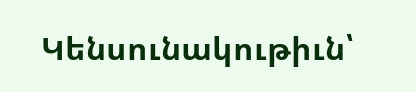Կենսունակութիւն՝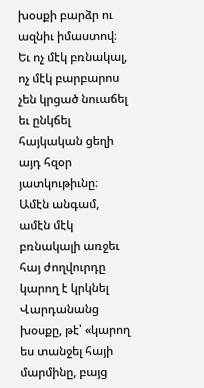խօսքի բարձր ու ազնիւ իմաստով։ Եւ ոչ մէկ բռնակալ, ոչ մէկ բարբարոս չեն կրցած նուաճել եւ ընկճել հայկական ցեղի այդ հզօր յատկութիւնը։ Ամէն անգամ, ամէն մէկ բռնակալի առջեւ հայ ժողվուրդը կարող է կրկնել Վարդանանց խօսքը, թէ՝ «կարող ես տանջել հայի մարմինը, բայց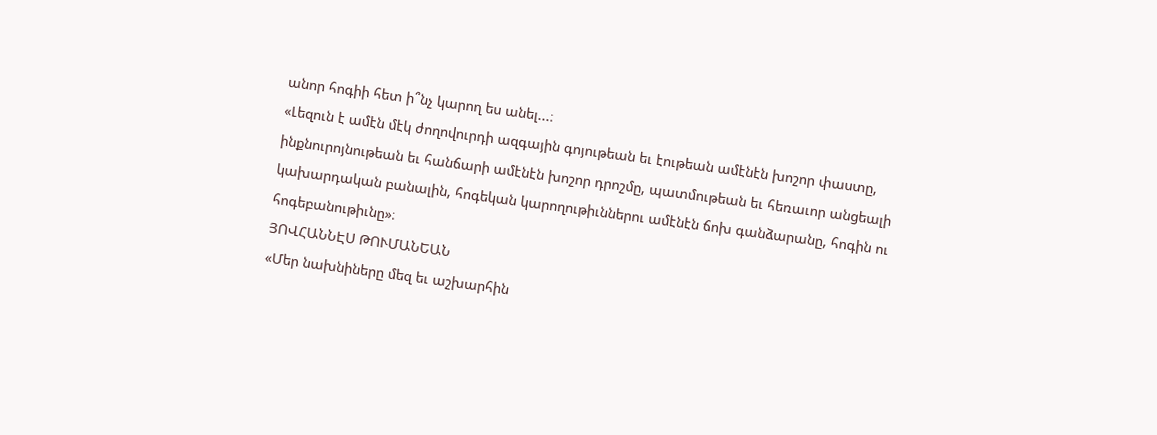անոր հոգիի հետ ի՞նչ կարող ես անել...։
«Լեզուն է ամէն մէկ ժողովուրդի ազգային գոյութեան եւ էութեան ամէնէն խոշոր փաստը, ինքնուրոյնութեան եւ հանճարի ամէնէն խոշոր դրոշմը, պատմութեան եւ հեռաւոր անցեալի կախարդական բանալին, հոգեկան կարողութիւններու ամէնէն ճոխ գանձարանը, հոգին ու հոգեբանութիւնը»։
ՅՈՎՀԱՆՆԷՍ ԹՈՒՄԱՆԵԱՆ
«Մեր նախնիները մեզ եւ աշխարհին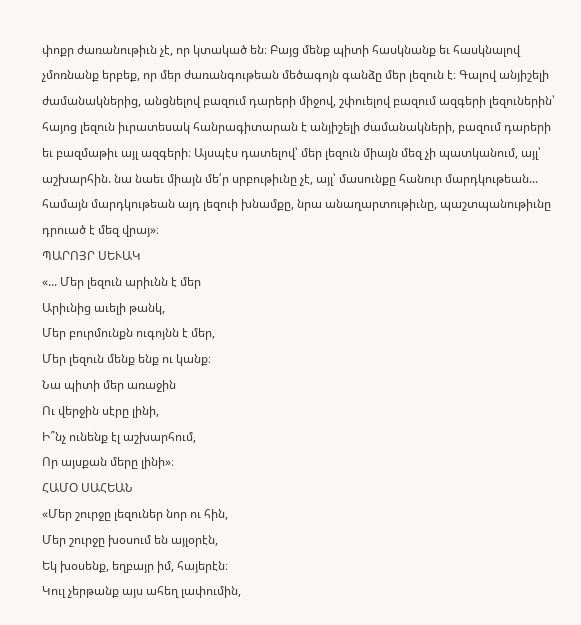փոքր ժառանութիւն չէ, որ կտակած են։ Բայց մենք պիտի հասկնանք եւ հասկնալով չմոռնանք երբեք, որ մեր ժառանգութեան մեծագոյն գանձը մեր լեզուն է։ Գալով անյիշելի ժամանակներից, անցնելով բազում դարերի միջով, շփուելով բազում ազգերի լեզուներին՝ հայոց լեզուն իւրատեսակ հանրագիտարան է անյիշելի ժամանակների, բազում դարերի եւ բազմաթիւ այլ ազգերի։ Այսպէս դատելով՝ մեր լեզուն միայն մեզ չի պատկանում, այլ՝ աշխարհին. նա նաեւ միայն մե՛ր սրբութիւնը չէ, այլ՝ մասունքը հանուր մարդկութեան... համայն մարդկութեան այդ լեզուի խնամքը, նրա անաղարտութիւնը, պաշտպանութիւնը դրուած է մեզ վրայ»։
ՊԱՐՈՅՐ ՍԵՒԱԿ
«... Մեր լեզուն արիւնն է մեր
Արիւնից աւելի թանկ,
Մեր բուրմունքն ուգոյնն է մեր,
Մեր լեզուն մենք ենք ու կանք։
Նա պիտի մեր առաջին
Ու վերջին սէրը լինի,
Ի՞նչ ունենք էլ աշխարհում,
Որ այսքան մերը լինի»։
ՀԱՄՕ ՍԱՀԵԱՆ
«Մեր շուրջը լեզուներ նոր ու հին,
Մեր շուրջը խօսում են այլօրէն,
Եկ խօսենք, եղբայր իմ, հայերէն։
Կուլ չերթանք այս ահեղ լափումին,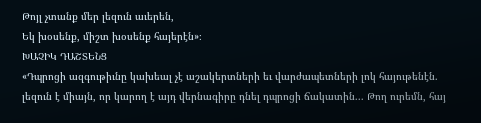Թոյլ չտանք մեր լեզուն աւերեն,
Եկ խօսենք, միշտ խօսենք հայերէն»։
ԽԱՉԻԿ ԴԱՇՏԵՆՑ
«Դպրոցի ազգութիւնը կախեալ չէ աշակերտների եւ վարժապետների լոկ հայութենէն. լեզուն է միայն, որ կարող է այդ վերնագիրը դնել դպրոցի ճակատին... Թող ուրեմն, հայ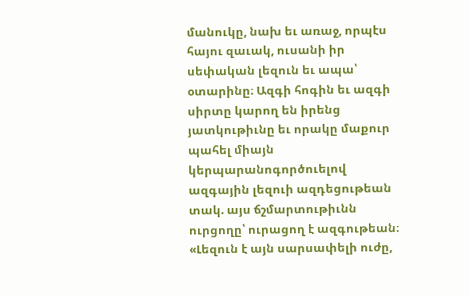մանուկը, նախ եւ առաջ, որպէս հայու զաւակ, ուսանի իր սեփական լեզուն եւ ապա՝ օտարինը։ Ազգի հոգին եւ ազգի սիրտը կարող են իրենց յատկութիւնը եւ որակը մաքուր պահել միայն կերպարանոգործուելով ազգային լեզուի ազդեցութեան տակ. այս ճշմարտութիւնն ուրցողը՝ ուրացող է ազգութեան։
«Լեզուն է այն սարսափելի ուժը,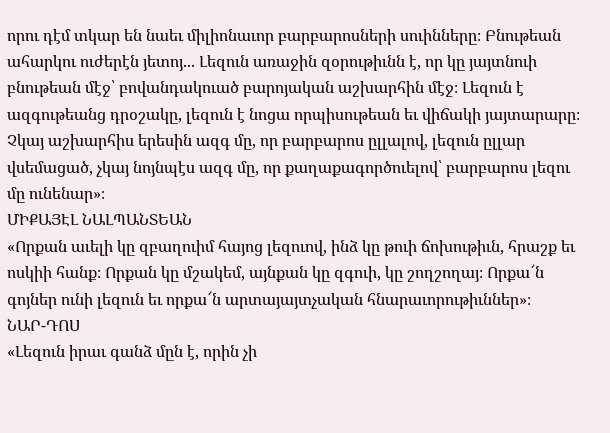որու դէմ տկար են նաեւ միլիոնաւոր բարբարոսների սուինները։ Բնութեան ահարկու ուժերէն յետոյ... Լեզուն առաջին զօրութիւնն է, որ կը յայտնուի բնութեան մէջ՝ բովանդակուած բարոյական աշխարհին մէջ։ Լեզուն է ազգութեանց դրօշակը, լեզուն է նոցա որպիսութեան եւ վիճակի յայտարարը։ Չկայ աշխարհիս երեսին ազգ մը, որ բարբարոս ըլլալով, լեզուն ըլլար վսեմացած, չկայ նոյնպէս ազգ մը, որ քաղաքագործուելով՝ բարբարոս լեզու մը ունենար»։
ՄԻՔԱՅԷԼ ՆԱԼՊԱՆՏԵԱՆ
«Որքան աւելի կը զբաղուիմ հայոց լեզուով, ինձ կը թուի ճոխութիւն, հրաշք եւ ոսկիի հանք։ Որքան կը մշակեմ, այնքան կը զգուի, կը շողշողայ։ Որքա՜ն գոյներ ունի լեզուն եւ որքա՜ն արտայայտչական հնարաւորութիւններ»։
ՆԱՐ-ԴՈՍ
«Լեզուն իրաւ գանձ մըն է, որին չի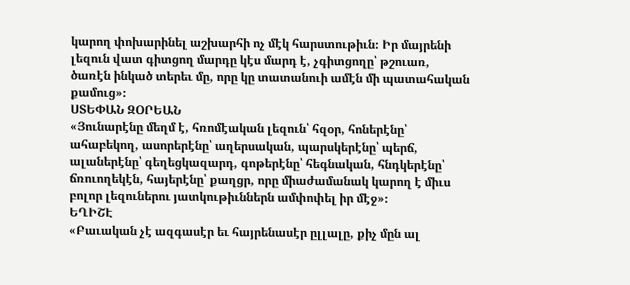կարող փոխարինել աշխարհի ոչ մէկ հարստութիւն։ Իր մայրենի լեզուն վատ գիտցող մարդը կէս մարդ է, չգիտցողը՝ թշուառ, ծառէն ինկած տերեւ մը, որը կը տատանուի ամէն մի պատահական քամուց»։
ՍՏԵՓԱՆ ԶՕՐԵԱՆ
«Յունարէնը մեղմ է, հռոմէական լեզուն՝ հզօր, հոներէնը՝ ահաբեկող, ասորերէնը՝ աղերսական, պարսկերէնը՝ պերճ, ալաներէնը՝ գեղեցկազարդ, գոթերէնը՝ հեգնական, հնդկերէնը՝ ճռուողեկէն, հայերէնը՝ քաղցր, որը միաժամանակ կարող է միւս բոլոր լեզուներու յատկութիւններն ամփոփել իր մէջ»։
ԵՂԻՇԷ
«Բաւական չէ ազգասէր եւ հայրենասէր ըլլալը, քիչ մըն ալ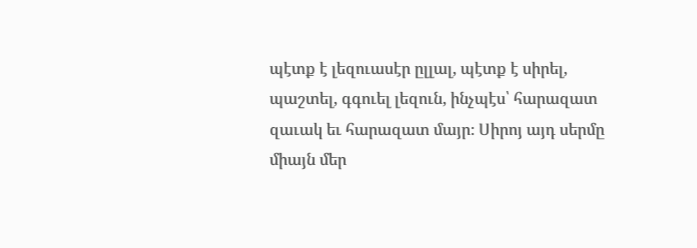պէտք է լեզուասէր ըլլալ, պէտք է սիրել, պաշտել, գգուել լեզուն, ինչպէս՝ հարազատ զաւակ եւ հարազատ մայր։ Սիրոյ այդ սերմը միայն մեր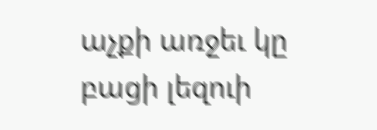աչքի առջեւ կը բացի լեզուի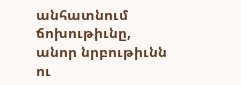անհատնում ճոխութիւնը, անոր նրբութիւնն ու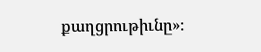քաղցրութիւնը»։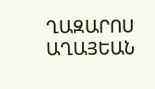ՂԱԶԱՐՈՍ ԱՂԱՅԵԱՆ